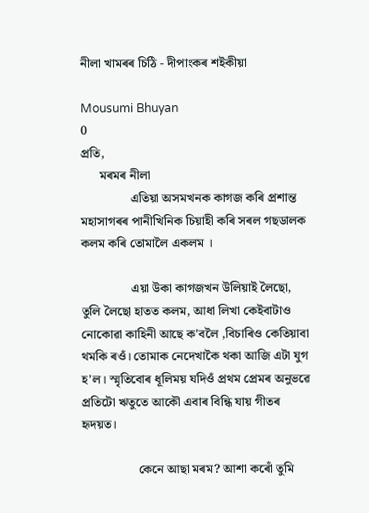নীলা খামৰৰ চিঠি - দীপাংকৰ শইকীয়া

Mousumi Bhuyan
0
প্ৰতি,
      মৰমৰ নীলা
                এতিয়া অসমখনক কাগজ কৰি প্ৰশান্ত মহাসাগৰৰ পানীখিনিক চিয়াহী কৰি সৰল গছডালক কলম কৰি তোমালৈ একলম ।

                এয়া উকা কাগজখন উলিয়াই লৈছো, তুলি লৈছো হাতত কলম, আধা লিখা কেইবাটাও নোকোৱা কাহিনী আছে ক'বলৈ ,বিচাৰিও কেতিয়াবা থমকি ৰওঁ। তোমাক নেদেখাকৈ থকা আজি এটা যুগ হ'ল। স্মৃতিবোৰ ধূলিময় যদিওঁ প্রথম প্ৰেমৰ অনুভৱে প্ৰতিটো ঋতুতে আকৌ এবাৰ বিন্ধি যায় গীতৰ হৃদয়ত।

                  কেনে আছা মৰম? আশা কৰোঁ তুমি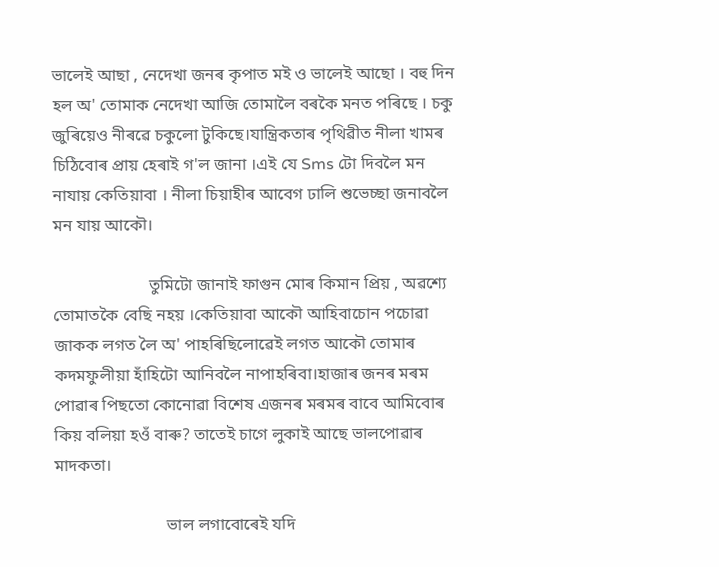ভালেই আছা , নেদেখা জনৰ কৃপাত মই ও ভালেই আছো । বহু দিন হল অ' তোমাক নেদেখা আজি তোমালৈ বৰকৈ মনত পৰিছে । চকু জুৰিয়েও নীৰৱে চকুলো টুকিছে।যান্ত্ৰিকতাৰ পৃথিৱীত নীলা খামৰ চিঠিবোৰ প্ৰায় হেৰাই গ'ল জানা ।এই যে Sms টো দিবলৈ মন নাযায় কেতিয়াবা । নীলা চিয়াহীৰ আবেগ ঢালি শুভেচ্ছা জনাবলৈ মন যায় আকৌ।

                       তুমিটো জানাই ফাগুন মোৰ কিমান প্ৰিয় , অৱশ্যে তোমাতকৈ বেছি নহয় ।কেতিয়াবা আকৌ আহিবাচোন পচোৱা জাকক লগত লৈ অ' পাহৰিছিলোৱেই লগত আকৌ তোমাৰ কদমফুলীয়া হাঁহিটো আনিবলৈ নাপাহৰিবা।হাজাৰ জনৰ মৰম পোৱাৰ পিছতো কোনোৱা বিশেষ এজনৰ মৰমৰ বাবে আমিবোৰ কিয় বলিয়া হওঁ বাৰু? তাতেই চাগে লুকাই আছে ভালপোৱাৰ মাদকতা।

                           ভাল লগাবোৰেই যদি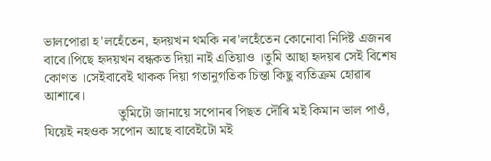ভালপোৱা হ'লহেঁতেন, হৃদয়খন থমকি নৰ'লহেঁতেন কোনোবা নিদিষ্ট এজনৰ বাবে।পিছে হৃদয়খন বন্ধকত দিয়া নাই এতিয়াও ।তুমি আছা হৃদয়ৰ সেই বিশেষ কোণত ।সেইবাবেই থাকক দিয়া গতানুগতিক চিন্তা কিছু ব্যতিক্ৰম হোৱাৰ আশাৰে।
                      তুমিটো জানায়ে সপোনৰ পিছত দৌৰি মই কিমান ভাল পাওঁ, যিয়েই নহওক সপোন আছে বাবেইটো মই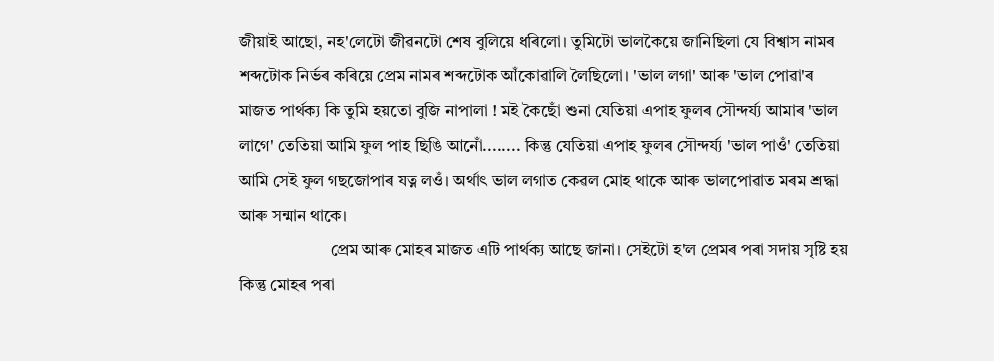জীয়াই আছো, নহ'লেটো জীৱনটো শেষ বুলিয়ে ধৰিলো। তুমিটো ভালকৈয়ে জানিছিলা যে বিশ্বাস নামৰ শব্দটোক নিৰ্ভৰ কৰিয়ে প্ৰেম নামৰ শব্দটোক আঁকোৱালি লৈছিলো। 'ভাল লগা' আৰু 'ভাল পোৱা'ৰ মাজত পাৰ্থক্য কি তুমি হয়তো বুজি নাপালা ! মই কৈছোঁ শুনা যেতিয়া এপাহ ফুলৰ সৌন্দৰ্য্য আমাৰ 'ভাল লাগে' তেতিয়া আমি ফুল পাহ ছিঙি আনোঁ........ কিন্তু যেতিয়া এপাহ ফুলৰ সৌন্দৰ্য্য 'ভাল পাওঁ' তেতিয়া আমি সেই ফুল গছজোপাৰ যত্ন লওঁ। অৰ্থাৎ ভাল লগাত কেৱল মোহ থাকে আৰু ভালপোৱাত মৰম শ্ৰদ্ধা আৰু সন্মান থাকে।
                      প্রেম আৰু মোহৰ মাজত এটি পার্থক্য আছে জানা। সেইটো হ'ল প্ৰেমৰ পৰা সদায় সৃষ্টি হয় কিন্তু মোহৰ পৰা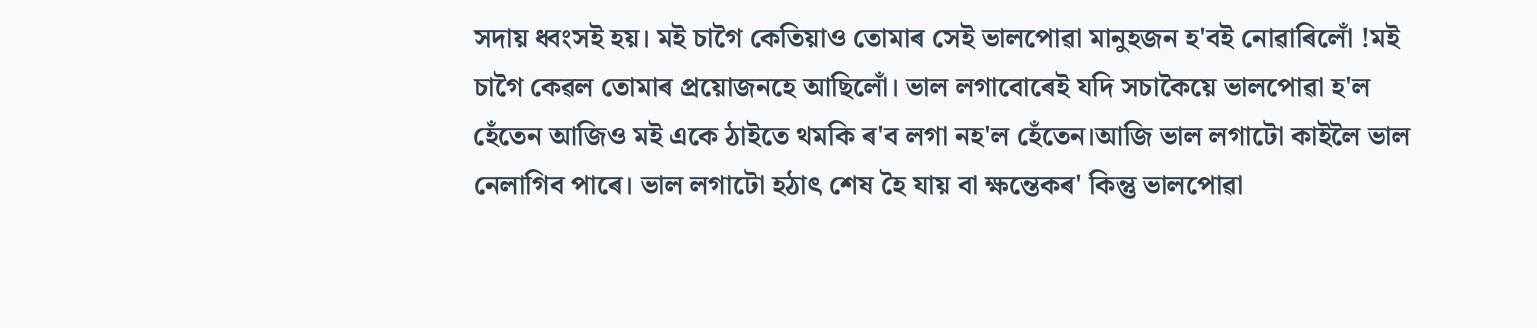সদায় ধ্বংসই হয়। মই চাগৈ কেতিয়াও তোমাৰ সেই ভালপোৱা মানুহজন হ'বই নোৱাৰিলোঁ !মই চাগৈ কেৱল তোমাৰ প্ৰয়োজনহে আছিলোঁ। ভাল লগাবোৰেই যদি সচাকৈয়ে ভালপোৱা হ'ল হেঁতেন আজিও মই একে ঠাইতে থমকি ৰ'ব লগা নহ'ল হেঁতেন।আজি ভাল লগাটো কাইলৈ ভাল নেলাগিব পাৰে। ভাল লগাটো হঠাৎ শেষ হৈ যায় বা ক্ষন্তেকৰ' কিন্তু ভালপোৱা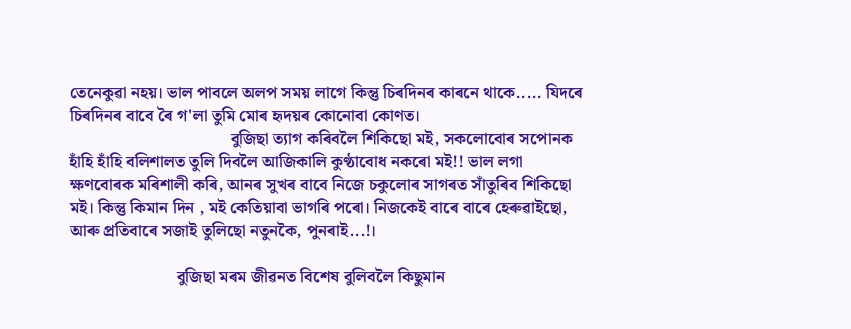তেনেকুৱা নহয়। ভাল পাবলে অলপ সময় লাগে কিন্তু চিৰদিনৰ কাৰনে থাকে..... যিদৰে চিৰদিনৰ বাবে ৰৈ গ'লা তুমি মোৰ হৃদয়ৰ কোনোবা কোণত।
                                       বুজিছা ত্যাগ কৰিবলৈ শিকিছো মই, সকলোবোৰ সপোনক হাঁহি হাঁহি বলিশালত তুলি দিবলৈ আজিকালি কুণ্ঠাবোধ নকৰো মই!! ভাল লগা ক্ষণবোৰক মৰিশালী কৰি, আনৰ সুখৰ বাবে নিজে চকুলোৰ সাগৰত সাঁতুৰিব শিকিছো মই। কিন্তু কিমান দিন , মই কেতিয়াবা ভাগৰি পৰো। নিজকেই বাৰে বাৰে হেৰুৱাইছো, আৰু প্ৰতিবাৰে সজাই তুলিছো নতুনকৈ, পুনৰাই...!।

                          বুজিছা মৰম জীৱনত বিশেষ বুলিবলৈ কিছুমান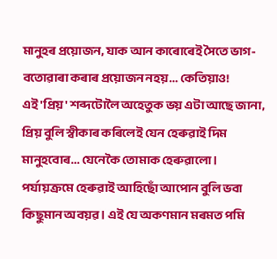মানুহৰ প্ৰয়োজন, যাক আন কাৰোৰেই সৈতে ভাগ-বতোৱাৰা কৰাৰ প্ৰয়োজন নহয়... কেতিয়াও!
এই 'প্রিয়' শব্দটোলৈ অহেতুক ভয় এটা আছে জানা, প্রিয় বুলি স্বীকাৰ কৰিলেই যেন হেৰুৱাই দিম মানুহবোৰ... যেনেকৈ তোমাক হেৰুৱালো ।
পর্যায়ক্রমে হেৰুৱাই আহিছোঁ আপোন বুলি ভবা কিছুমান অবয়ৱ। এই যে অকণমান মৰমত পমি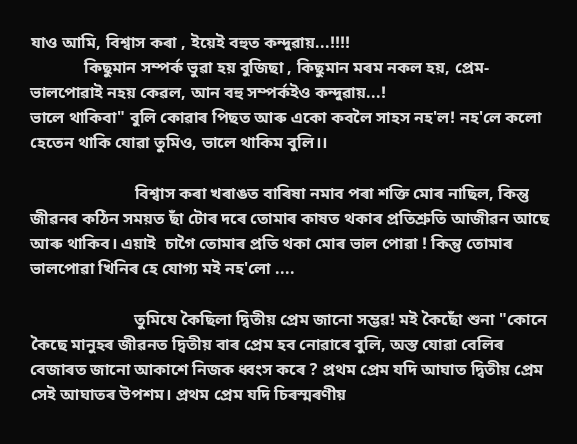যাও আমি, বিশ্বাস কৰা , ইয়েই বহুত কন্দুৱায়...!!!!
             কিছুমান সম্পর্ক ভুৱা হয় বুজিছা , কিছুমান মৰম নকল হয়, প্রেম-ভালপোৱাই নহয় কেৱল, আন বহু সম্পর্কইও কন্দুৱায়...!
ভালে থাকিবা" বুলি কোৱাৰ পিছত আৰু একো কবলৈ সাহস নহ'ল! নহ'লে কলো হেতেন থাকি যোৱা তুমিও, ভালে থাকিম বুলি।।

                         বিশ্বাস কৰা খৰাঙত বাৰিষা নমাব পৰা শক্তি মোৰ নাছিল, কিন্তু জীৱনৰ কঠিন সময়ত ছাঁ টোৰ দৰে তোমাৰ কাষত থকাৰ প্রতিশ্রুতি আজীৱন আছে আৰু থাকিব। এয়াই  চাগৈ তোমাৰ প্ৰতি থকা মোৰ ভাল পোৱা ! কিন্তু তোমাৰ ভালপোৱা খিনিৰ হে যোগ্য মই নহ'লো ....

                         তুমিযে কৈছিলা দ্বিতীয় প্ৰেম জানো সম্ভৱ! মই কৈছোঁ শুনা "কোনে কৈছে মানুহৰ জীৱনত দ্বিতীয় বাৰ প্ৰেম হব নোৱাৰে বুলি, অস্ত যোৱা বেলিৰ বেজাৰত জানো আকাশে নিজক ধ্বংস কৰে ? প্ৰথম প্ৰেম যদি আঘাত দ্বিতীয় প্ৰেম সেই আঘাতৰ উপশম। প্রথম প্রেম যদি চিৰস্মৰণীয়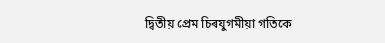দ্বিতীয় প্ৰেম চিৰযুগমীয়া গতিকে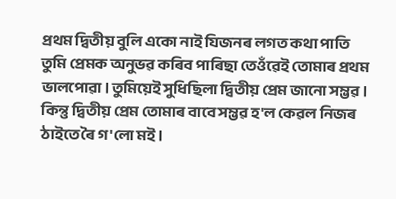প্রথম দ্বিতীয় বুলি একো নাই যিজনৰ লগত কথা পাতি তুমি প্রেমক অনুভৱ কৰিব পাৰিছা তেওঁৱেই তোমাৰ প্ৰথম ভালপোৱা। তুমিয়েই সুধিছিলা দ্বিতীয় প্ৰেম জানো সম্ভৱ। কিন্তু দ্বিতীয় প্ৰেম তোমাৰ বাবে সম্ভৱ হ'ল কেৱল নিজৰ ঠাইতে ৰৈ গ'লো মই ।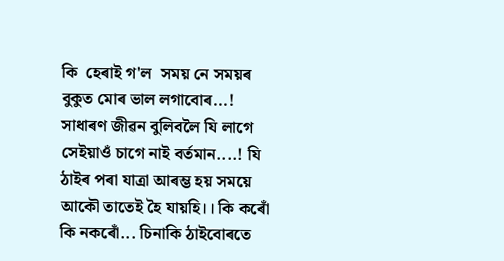কি  হেৰাই গ'ল  সময় নে সময়ৰ বুকুত মোৰ ভাল লগাবোৰ...! সাধাৰণ জীৱন বুলিবলৈ যি লাগে সেইয়াওঁ চাগে নাই বর্তমান....! যি ঠাইৰ পৰা যাত্ৰা আৰম্ভ হয় সময়ে আকৌ তাতেই হৈ যায়হি।। কি কৰোঁ কি নকৰোঁ... চিনাকি ঠাইবোৰতে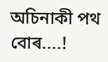অচিনাকী পথ বোৰ....!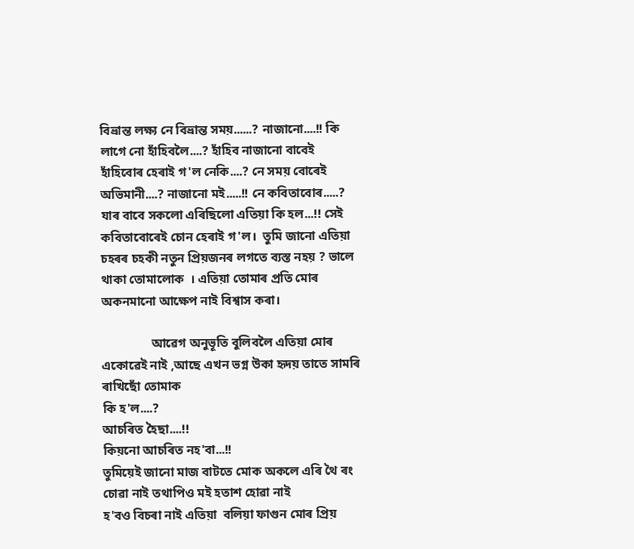বিভ্রান্ত লক্ষ্য নে বিভ্রান্ত সময়......? নাজানো....!! কি লাগে নো হাঁহিবলৈ....? হাঁহিব নাজানো বাবেই হাঁহিবোৰ হেৰাই গ'ল নেকি....? নে সময় বোৰেই অভিমানী....? নাজানো মই.....!! নে কবিতাবোৰ.....? যাৰ বাবে সকলো এৰিছিলো এতিয়া কি হল...!! সেই কবিতাবোৰেই চোন হেৰাই গ'ল।  তুমি জানো এতিয়া চহৰৰ চহকী নতুন প্ৰিয়জনৰ লগতে ব্যস্ত নহয় ? ভালে থাকা তোমালোক  । এতিয়া তোমাৰ প্ৰতি মোৰ অকনমানো আক্ষেপ নাই বিশ্বাস কৰা।

                আৱেগ অনুভূতি বুলিবলৈ এতিয়া মোৰ একোৱেই নাই ,আছে এখন ভগ্ন উকা হৃদয় তাতে সামৰি ৰাখিছোঁ তোমাক
কি হ'ল....?
আচৰিত হৈছা....!!
কিয়নো আচৰিত নহ'বা...!!
তুমিয়েই জানো মাজ বাটতে মোক অকলে এৰি থৈ ৰং চোৱা নাই তথাপিও মই হতাশ হোৱা নাই
হ'বও বিচৰা নাই এতিয়া  বলিয়া ফাগুন মোৰ প্ৰিয়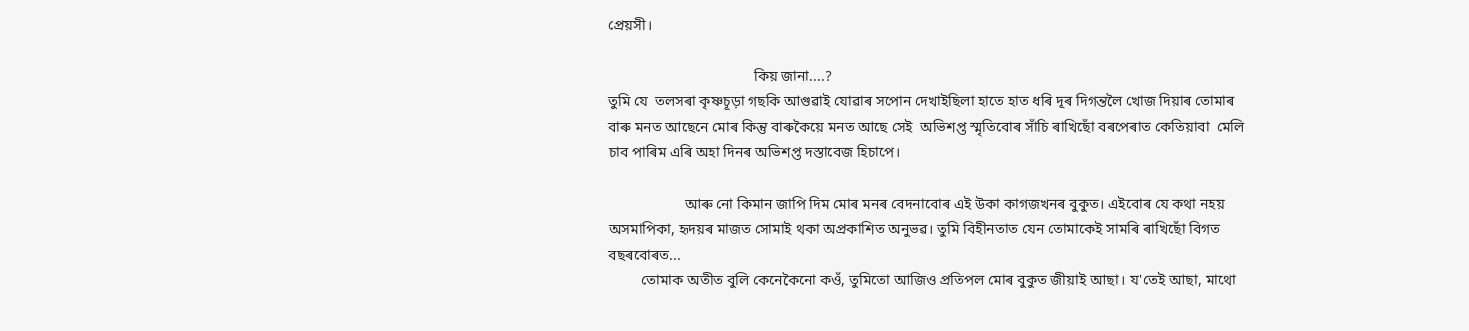প্ৰেয়সী।

                                        কিয় জানা....?
তুমি যে  তলসৰা কৃষ্ণচূড়া গছকি আগুৱাই যোৱাৰ সপোন দেখাইছিলা হাতে হাত ধৰি দূৰ দিগন্তলৈ খোজ দিয়াৰ তোমাৰ বাৰু মনত আছেনে মোৰ কিন্তু বাৰুকৈয়ে মনত আছে সেই  অভিশপ্ত স্মৃতিবোৰ সাঁচি ৰাখিছোঁ বৰপেৰাত কেতিয়াবা  মেলি চাব পাৰিম এৰি অহা দিনৰ অভিশপ্ত দস্তাবেজ হিচাপে।

                     আৰু নো কিমান জাপি দিম মোৰ মনৰ বেদনাবোৰ এই উকা কাগজখনৰ বুকুত। এইবোৰ যে কথা নহয় অসমাপিকা, হৃদয়ৰ মাজত সোমাই থকা অপ্রকাশিত অনুভৱ। তুমি বিহীনতাত যেন তোমাকেই সামৰি ৰাখিছোঁ বিগত বছৰবোৰত...
         তোমাক অতীত বুলি কেনেকৈনো কওঁ, তুমিতো আজিও প্রতিপল মোৰ বুকুত জীয়াই আছা। য'তেই আছা, মাথো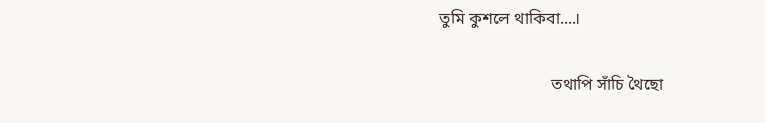তুমি কুশলে থাকিবা....।

                           তথাপি সাঁচি থৈছো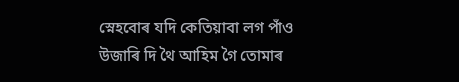স্নেহবোৰ যদি কেতিয়াবা লগ পাঁও উজাৰি দি থৈ আহিম গৈ তোমাৰ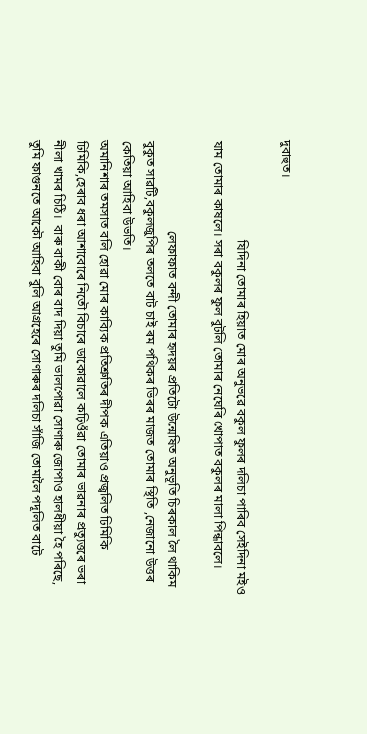দুবাহুত।

                                যিদিনা তোমাৰ হিয়াত মোৰ অনুভৱে বকুল ফুলৰ দলিচা পাৰিব সেইদিনা মইও যাম তোমাৰ কাষলে। সৰা বকুলৰ ফুল বুটলি তোমাৰ নেঘেৰি খোপাত বকুলৰ মালা পিন্ধাবলে।

                             লেফাফাত বন্দী তোমাৰ হৃদয়ৰ প্রতিটো উন্মেষিত অনুভূতি চিৰকাল লৈ থাকিম বুকুত সাৱটি,বকুলজুপিৰ তলতে বাট চাই ৰম পথিকৰ ভিৰৰ মাজত তোমাৰ স্থিতি ,নেজানো উত্তৰ কেতিয়া আহিবা উভতি।
অমানিশাৰ তমসাত বলি হোৱা মোৰ কাব্যিক প্ৰতিশ্ৰুতিৰ দীপক এতিয়াও প্রজ্বলিত ঢিমিকি ঢিমিকি,হেৰাব ধৰা আশাবোৰে নিতৌ বিচাৰে ডাকোৱালে কঢ়িওঁৱা তোমাৰ ভাৱনাৰ প্রত্যুত্তৰে ভৰা নীলা খামৰ চিঠি।  বাৰু বাকী বোৰ বাদ দিয়া তুমি ভালপোৱা সোণাৰু জোপাও হালধীয়া হৈ পৰিছে, তুমি ফাগুনতে আকৌ আহিবা বুলি আগ্ৰহেৰে সোণাৰুৰ দলিচা সাঁজি তোমালৈ পদূলিত বাটে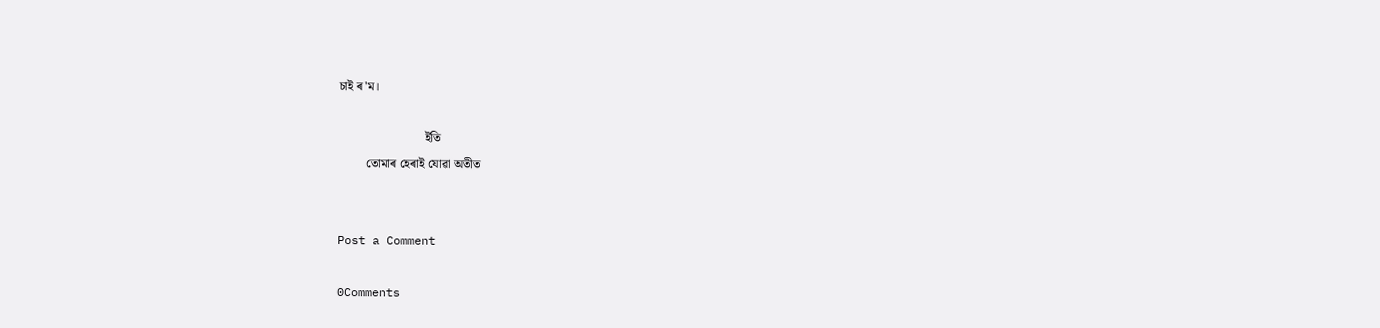চাই ৰ'ম।

                            ইতি
         তোমাৰ হেৰাই যোৱা অতীত


Post a Comment

0Comments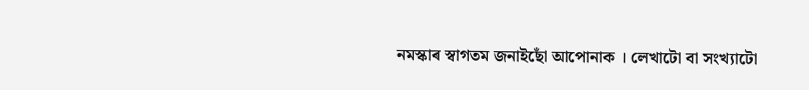নমস্কাৰ স্বাগতম জনাইছোঁ আপোনাক । লেখাটো বা সংখ্যাটো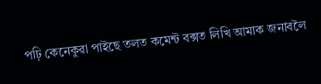পঢ়ি কেনেকুৱা পাইছে তলত কমেন্ট বক্সত লিখি আমাক জনাবলৈ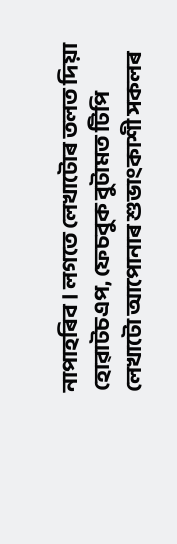নাপাহৰিব । লগতে লেখাটোৰ তলত দিয়া হোৱাটচএপ, ফেচবুক বুটামত টিপি লেখাটো আপোনাৰ শুভাংকাশী সকলৰ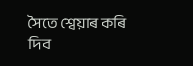সৈতে শ্বেয়াৰ কৰি দিব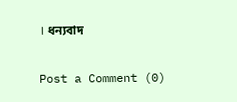। ধন্যবাদ

Post a Comment (0)